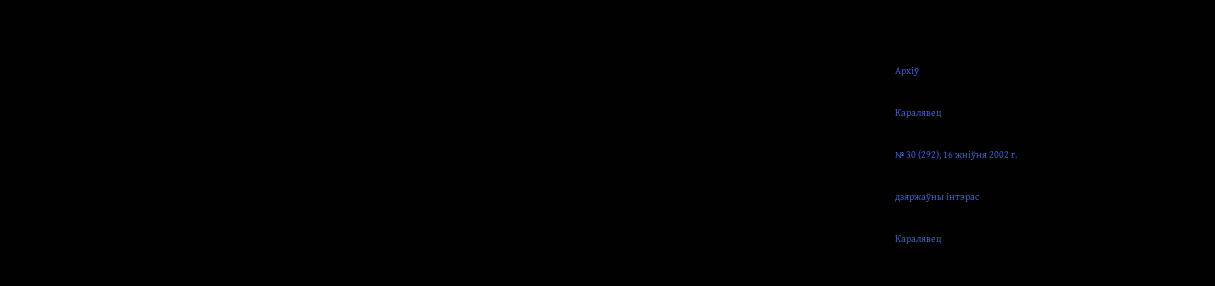Архіў

Каралявец

№ 30 (292), 16 жніўня 2002 г.

дзяржаўны інтэрас

Каралявец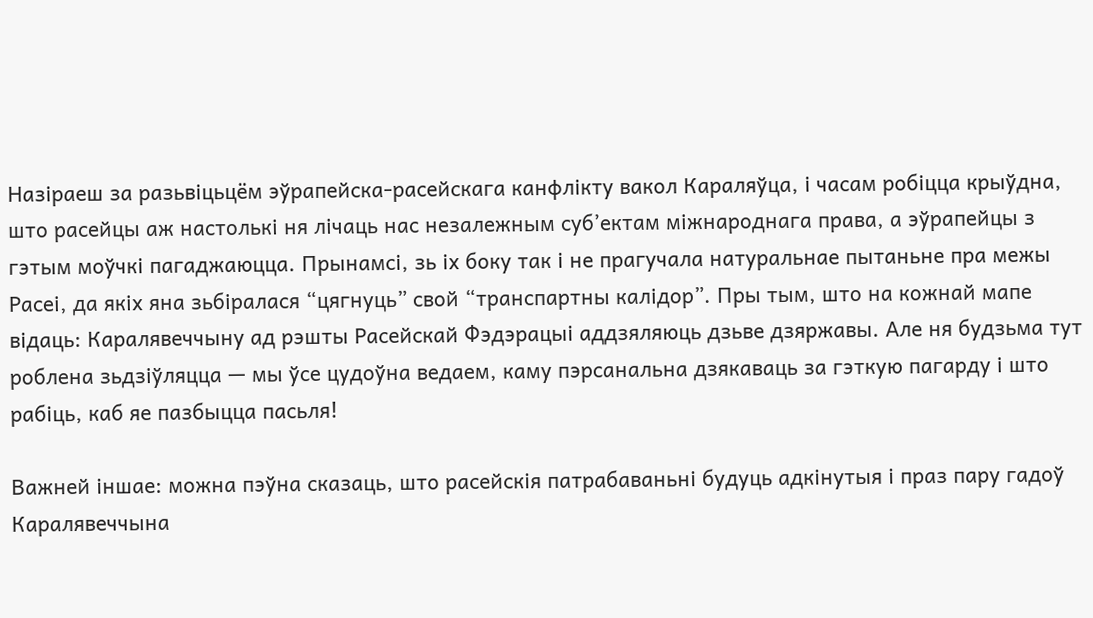Назіраеш за разьвіцьцём эўрапейска-расейскага канфлікту вакол Караляўца, і часам робіцца крыўдна, што расейцы аж настолькі ня лічаць нас незалежным суб’ектам міжнароднага права, а эўрапейцы з гэтым моўчкі пагаджаюцца. Прынамсі, зь іх боку так і не прагучала натуральнае пытаньне пра межы Расеі, да якіх яна зьбіралася “цягнуць” свой “транспартны калідор”. Пры тым, што на кожнай мапе відаць: Каралявеччыну ад рэшты Расейскай Фэдэрацыі аддзяляюць дзьве дзяржавы. Але ня будзьма тут роблена зьдзіўляцца — мы ўсе цудоўна ведаем, каму пэрсанальна дзякаваць за гэткую пагарду і што рабіць, каб яе пазбыцца пасьля!

Важней іншае: можна пэўна сказаць, што расейскія патрабаваньні будуць адкінутыя і праз пару гадоў Каралявеччына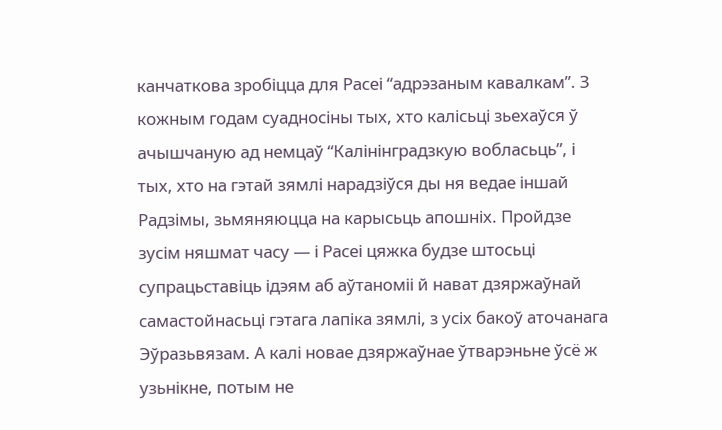канчаткова зробіцца для Расеі “адрэзаным кавалкам”. З кожным годам суадносіны тых, хто калісьці зьехаўся ў ачышчаную ад немцаў “Калінінградзкую вобласьць”, і тых, хто на гэтай зямлі нарадзіўся ды ня ведае іншай Радзімы, зьмяняюцца на карысьць апошніх. Пройдзе зусім няшмат часу — і Расеі цяжка будзе штосьці супрацьставіць ідэям аб аўтаноміі й нават дзяржаўнай самастойнасьці гэтага лапіка зямлі, з усіх бакоў аточанага Эўразьвязам. А калі новае дзяржаўнае ўтварэньне ўсё ж узьнікне, потым не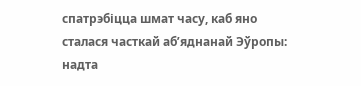спатрэбіцца шмат часу, каб яно сталася часткай аб’яднанай Эўропы: надта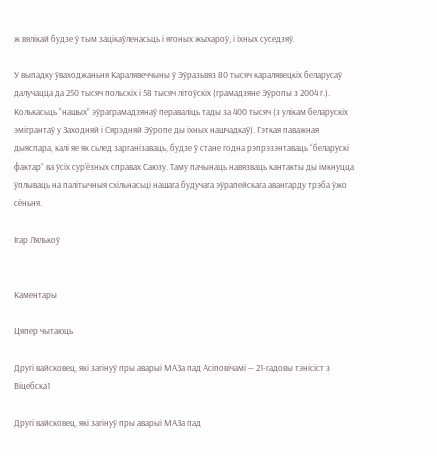ж вялікай будзе ў тым зацікаўленасьць і ягоных жыхароў, і іхных суседзяў.

У выпадку ўваходжаньня Каралявеччыны ў Эўразьвяз 80 тысяч каралявецкіх беларусаў далучацца да 250 тысяч польскіх і 58 тысяч літоўскіх (грамадзяне Эўропы з 2004 г.). Колькасьць “нашых” эўраграмадзянаў пераваліць тады за 400 тысяч (з улікам беларускіх эмігрантаў у Заходняй і Сярэдняй Эўропе ды іхных нашчадкаў). Гэткая паважная дыяспара, калі яе як сьлед зарганізаваць, будзе ў стане годна рэпрэзэнтаваць “беларускі фактар” ва ўсіх сур’ёзных справах Саюзу. Таму пачынаць навязваць кантакты ды імкнуцца ўплываць на палітычныя схільнасьці нашага будучага эўрапейскага авангарду трэба ўжо сёньня.

Ігар Лялькоў


Каментары

Цяпер чытаюць

Другі вайсковец, які загінуў пры аварыі МАЗа пад Асіповічамі — 21‑гадовы тэнісіст з Віцебска1

Другі вайсковец, які загінуў пры аварыі МАЗа пад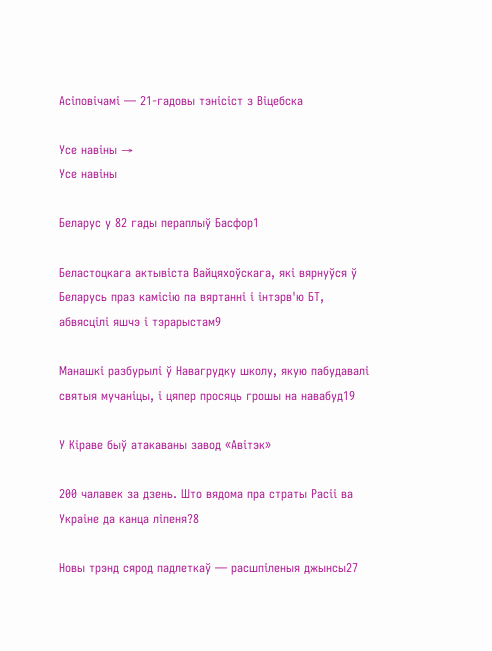Асіповічамі — 21‑гадовы тэнісіст з Віцебска

Усе навіны →
Усе навіны

Беларус у 82 гады пераплыў Басфор1

Беластоцкага актывіста Вайцяхоўскага, які вярнуўся ў Беларусь праз камісію па вяртанні і інтэрв'ю БТ, абвясцілі яшчэ і тэрарыстам9

Манашкі разбурылі ў Навагрудку школу, якую пабудавалі святыя мучаніцы, і цяпер просяць грошы на навабуд19

У Кіраве быў атакаваны завод «Авітэк»

200 чалавек за дзень. Што вядома пра страты Расіі ва Украіне да канца ліпеня?8

Новы трэнд сярод падлеткаў — расшпіленыя джынсы27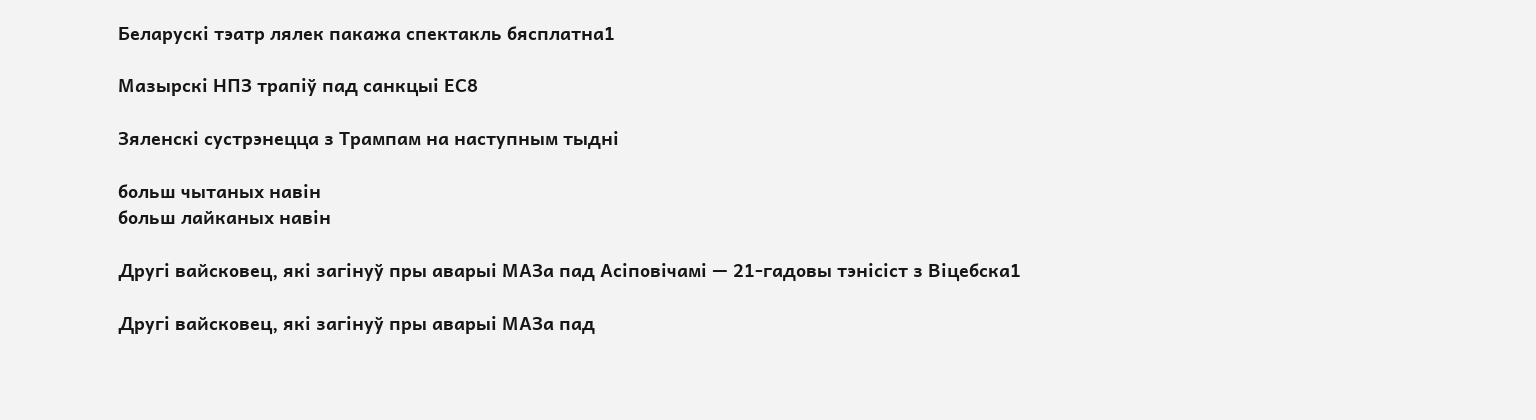Беларускі тэатр лялек пакажа спектакль бясплатна1

Мазырскі НПЗ трапіў пад санкцыі ЕС8

Зяленскі сустрэнецца з Трампам на наступным тыдні

больш чытаных навін
больш лайканых навін

Другі вайсковец, які загінуў пры аварыі МАЗа пад Асіповічамі — 21‑гадовы тэнісіст з Віцебска1

Другі вайсковец, які загінуў пры аварыі МАЗа пад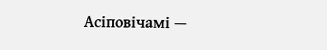Асіповічамі —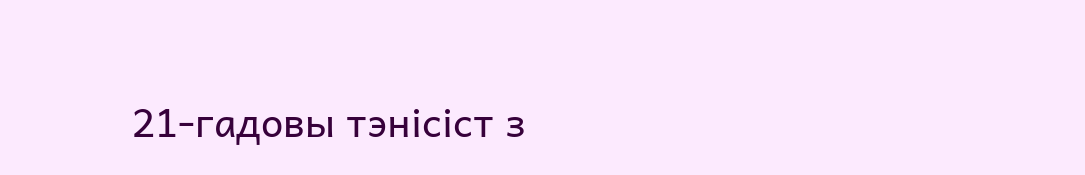21‑гадовы тэнісіст з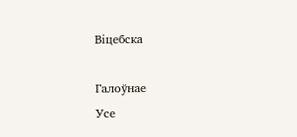Віцебска

Галоўнае
Усе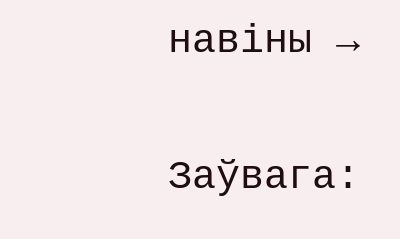навіны →

Заўвага: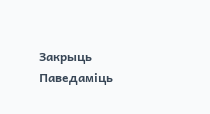Закрыць Паведаміць